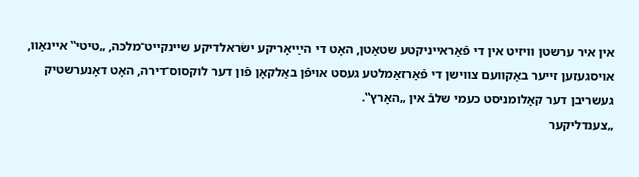אין איר ערשטן וויזיט אין די פֿאַראייניקטע שטאַטן, האָט די הײַיאָריקע ישׂראלדיקע שיינקייט־מלכּה, „טיטי‟ איינאַוו, אויסגעזען זייער באַקוועם צווישן די פֿאַרזאַמלטע געסט אויפֿן באַלקאָן פֿון דער לוקסוס־דירה, האָט דאָנערשטיק געשריבן דער קאָלומניסט כעמי שלבֿ אין „האָרץ‟.
„צענדליקער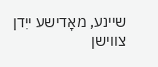שיינע, מאָדישע ייִדן צווישן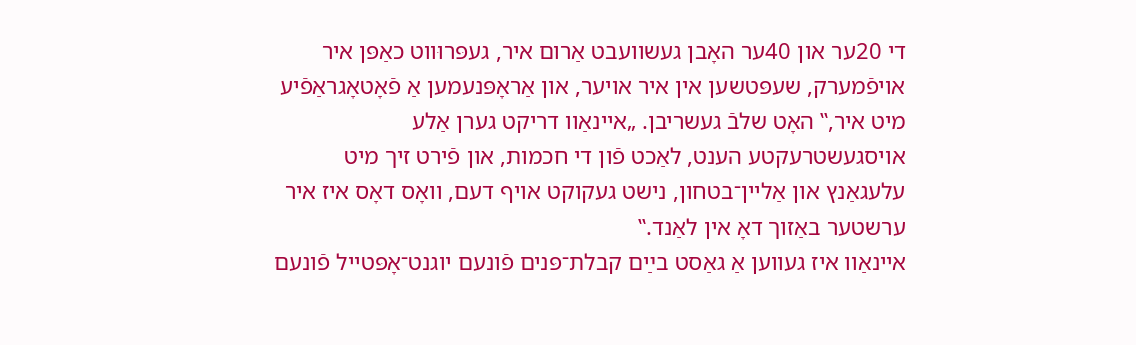די 20ער און 40ער האָבן געשוועבט אַרום איר, געפּרוּווט כאַפּן איר אויפֿמערק, שעפּטשען אין איר אויער, און אַראָפּנעמען אַ פֿאָטאָגראַפֿיע מיט איר,‟ האָט שלבֿ געשריבן. „איינאַוו דריקט גערן אַלע אויסגעשטרעקטע הענט, לאַכט פֿון די חכמות, און פֿירט זיך מיט עלעגאַנץ און אַליין־בטחון, נישט געקוקט אויף דעם, וואָס דאָס איז איר ערשטער באַזוך דאָ אין לאַנד.‟
איינאַוו איז געווען אַ גאַסט בײַם קבלת־פּנים פֿונעם יוגנט־אָפּטייל פֿונעם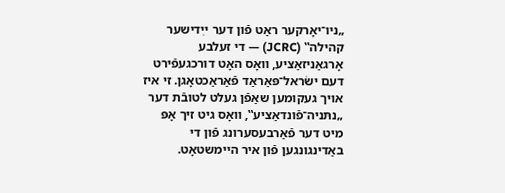„ניו־יאָרקער ראַט פֿון דער ייִדישער קהילה‟ (JCRC) — די זעלבע אָרגאַניזאַציע, וואָס האָט דורכגעפֿירט דעם ישׂראל־פּאַראַד פֿאַראַכטאָגן. זי איז אויך געקומען שאַפֿן געלט לטובֿת דער „נתּניה־פֿונדאַציע‟, וואָס גיט זיך אָפּ מיט דער פֿאַרבעסערונג פֿון די באַדינגונגען פֿון איר היימשטאָט.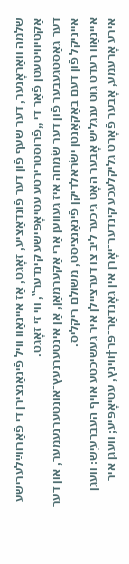שלמה וואַראָנער, דער שעף פֿון דער פֿונדאַציע, זאָגט, אַז איינאַוו וויל פֿינאַנצירן די פֿאַרווײַלערישע אַקטיוויטעטן פֿאַר די „פֿרוסטרירטע עטיאָפּישע קינדער‟, ווי זי זאָגט.
דער גאַסטגעבער פֿון דער שׂמחה איז געווען אַרי אַקערמאַן, אַן אינטערנעץ־אונטערנעמער, און דער אייניקל פֿון דעם באַקאַנטן ישׂראלדיקן פֿינאַנציסט, משולם ריקליס.
איינאַוו רעדט גוט ענגליש אָבער האָט גיכער ליב צו דערציילן איר געשיכטע אויף העברעיִש: וועגן אירע אָרעמע, אָבער פֿאָרט גליקלעכע קינדער־יאָרן אין גאָנדאַר־פּר†ווינץ, עטיאָפּיע; וועגן איר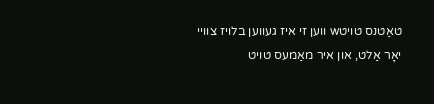טאַטנס טויטw ווען זי איז געווען בלויז צוויי יאָר אַלט, און איר מאַמעס טויט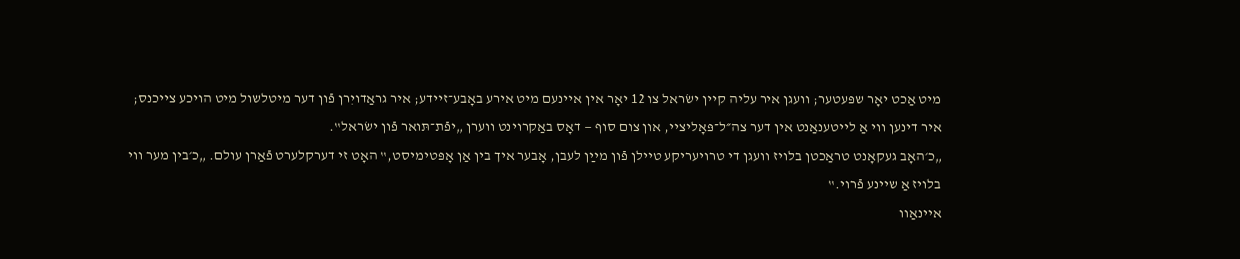מיט אַכט יאָר שפּעטער; וועגן איר עליה קיין ישׂראל צו 12 יאָר אין איינעם מיט אירע באָבע־זיידע; איר גראַדויִרן פֿון דער מיטלשול מיט הויכע צייכנס; איר דינען ווי אַ לייטענאַנט אין דער צה״ל־פּאָליציי, און צום סוף — דאָס באַקרוינט ווערן „יפֿת־תּואר פֿון ישׂראל‟.
„כ׳האָב געקאָנט טראַכטן בלויז וועגן די טרויעריקע טיילן פֿון מײַן לעבן, אָבער איך בין אַן אָפּטימיסט,‟ האָט זי דערקלערט פֿאַרן עולם. „כ׳בין מער ווי בלויז אַ שיינע פֿרוי.‟
איינאַוו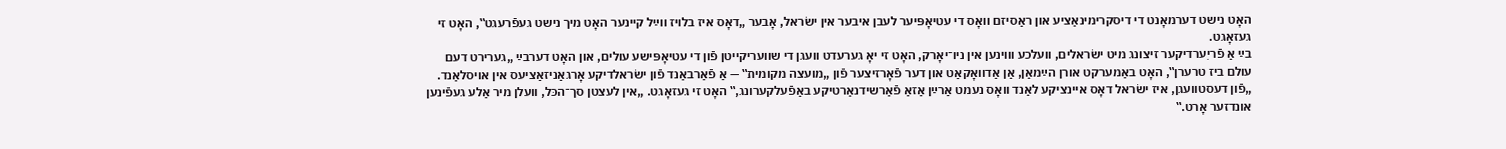האָט נישט דערמאָנט די דיסקרימינאַציע און ראַסיזם וואָס די עטיאָפּיער לעבן איבער אין ישׂראל, אָבער „דאָס איז בלויז ווײַל קיינער האָט מיך נישט געפֿרעגט‟, האָט זי געזאָגט.
בײַ אַ פֿריִערדיקער זיצונג מיט ישׂראלים, וועלכע וווינען אין ניו־יאָרק, האָט זי יאָ גערעדט וועגן די שוועריקייטן פֿון די עטיאָפּישע עולים, און האָט דערבײַ „גערירט דעם עולם ביז טרערן‟, האָט באַמערקט אורן הײַמאַן, אַן אַדוואָקאַט און דער פֿאָרזיצער פֿון „מועצה מקומית‟ — אַ פֿאַרבאַנד פֿון ישׂראלדיקע אָרגאַניזאַציעס אין אויסלאַנד.
„פֿון דעסטוועגן, איז ישׂראל דאָס איינציקע לאַנד וואָס נעמט אַרײַן אַזאַ פֿאַרשידנאַרטיקע באַפֿעלקערונג,‟ האָט זי געזאָגט. „אין לעצטן סך־הכּל, וועלן מיר אַלע געפֿינען אונדזער אָרט.‟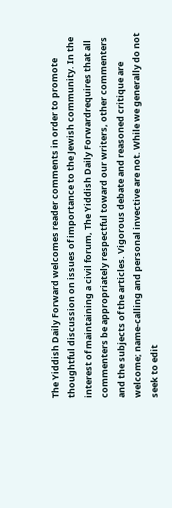The Yiddish Daily Forward welcomes reader comments in order to promote thoughtful discussion on issues of importance to the Jewish community. In the interest of maintaining a civil forum, The Yiddish Daily Forwardrequires that all commenters be appropriately respectful toward our writers, other commenters and the subjects of the articles. Vigorous debate and reasoned critique are welcome; name-calling and personal invective are not. While we generally do not seek to edit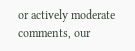or actively moderate comments, our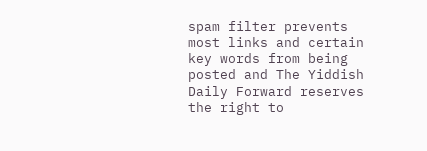spam filter prevents most links and certain key words from being posted and The Yiddish Daily Forward reserves the right to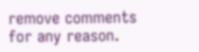remove comments for any reason.